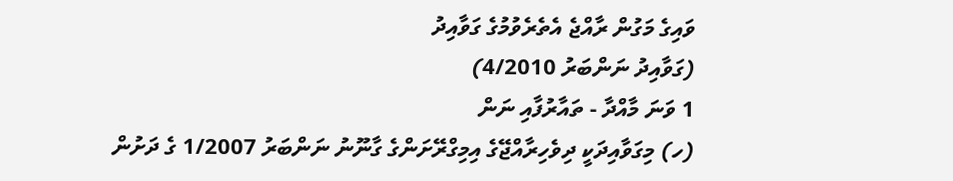ވައިގެ މަގުން ރާއްޖެ އެތެރެވުމުގެ ގަވާއިދު
(ގަވާއިދު ނަންބަރު 4/2010)
1 ވަނަ މާއްދާ - ތައާރުފާއި ނަން
(ހ) މިގަވާއިދަކީ ދިވެހިރާއްޖޭގެ އިމިގްރޭށަންގެ ގާނޫނު ނަންބަރު 1/2007 ގެ ދަށުން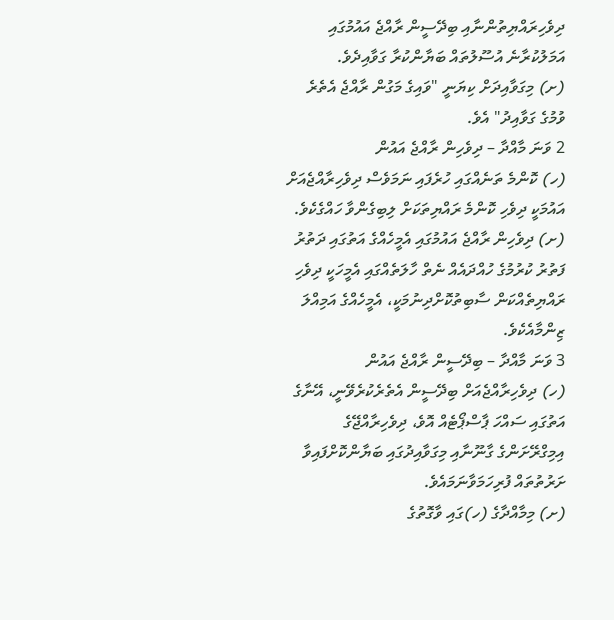ދިވެހިރައްޔިތުންނާއި ބިދޭސީން ރާއްޖެ އައުމުގައި އަމަލުކުރާނެ އުސޫލުތައް ބަޔާންކުރާ ގަވާއިދެވެ.
(ށ) މިގަވާއިދަށް ކިޔަނީ "ވައިގެ މަގުން ރާއްޖެ އެތެރެ ވުމުގެ ގަވާއިދު" އެވެ.
2 ވަނަ މާއްދާ – ދިވެހިން ރާއްޖެ އައުން
(ހ) ކޮންމެ ތަނެއްގައި ހުރެފައި ނަމަވެސް ދިވެހިރާއްޖެއަށް އައުމަކީ ދިވެހި ކޮންމެ ރައްޔިތަކަށް ލިބިގެންވާ ހައްގެކެވެ.
(ށ) ދިވެހިން ރާއްޖެ އައުމުގައި އެމީހެއްގެ އަތުގައި ދަތުރު ފަތުރު ކުރުމުގެ ހުއްދައެއް ނެތް ހާލަތެއްގައި އެމީހަކީ ދިވެހި ރައްޔިތެއްކަން ސާބިތުކޮށްދިނުމަކީ، އެމީހެއްގެ އަމިއްލަ ޒިންމާއެކެވެ.
3 ވަނަ މާއްދާ – ބިދޭސީން ރާއްޖެ އައުން
(ހ) ދިވެހިރާއްޖެއަށް ބިދޭސީން އެތެރެކުރެވޭނީ، އޭނާގެ އަތުގައި ސައްހަ ޕާސްޕޯޓެއް އޮވެ، ދިވެހިރާއްޖޭގެ އިމިގްރޭށަންގެ ގާނޫނާއި މިގަވާއިދުގައި ބަޔާންކޮށްފައިވާ ށަރުތުތައް ފުރިހަމަވާނަމައެވެ.
(ށ) މިމާއްދާގެ (ހ)ގައި ވާގޮތުގެ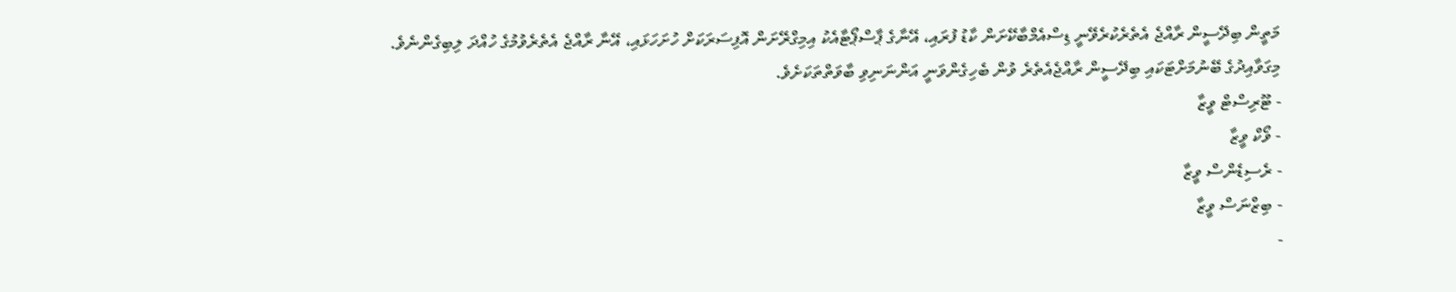މަތީން ބިދޭސީން ރާއްޖެ އެތެރެކުރެވޭނީ ޑިސްއެމްބާކޭށަން ކާޑު ފުރައި، އޭނާގެ ޕާސްޕޯޓާއެކު އިމިގްރޭށަން އޮފިސަރަކަށް ހުށަހަޅައި، އޭނާ ރާއްޖެ އެތެރެވުމުގެ ހުއްދަ ލިބިގެންނެވެ.
މިގަވާއިދުގެ ބޭނުމަށްޓަކައި ބިދޭސީން ރާއްޖެއެތެރެ ވުން ބެހިގެންވަނީ އަންނަނިވި ބާވަތްތަކަށެވެ.
- ޓޫރިސްޓް ވީޒާ
- ވޯކް ވީޒާ
- ރެސިޑެންސް ވީޒާ
- ބިޒްނަސް ވީޒާ
-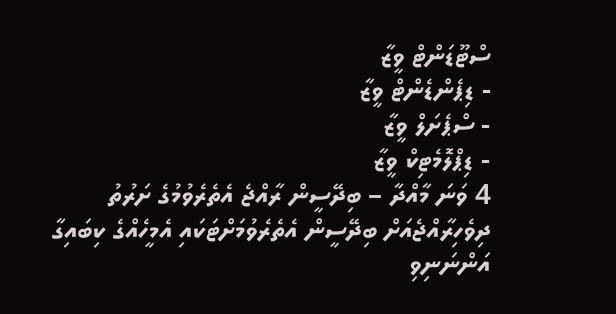ސްޓޫޑަންޓް ވީޒާ
- ޑިޕެންޑެންޓް ވީޒާ
- ސްޕެށަލް ވީޒާ
- ޑިޕްލޮމެޓިކް ވީޒާ
4 ވަނަ މާއްދާ – ބިދޭސީން ރާއްޖެ އެތެރެވުމުގެ ށަރުތު
ދިވެހިރާއްޖެއަށް ބިދޭސީން އެތެރެވުމަށްޓަކައި އެމީހެއްގެ ކިބައިގާ އަންނަނިވި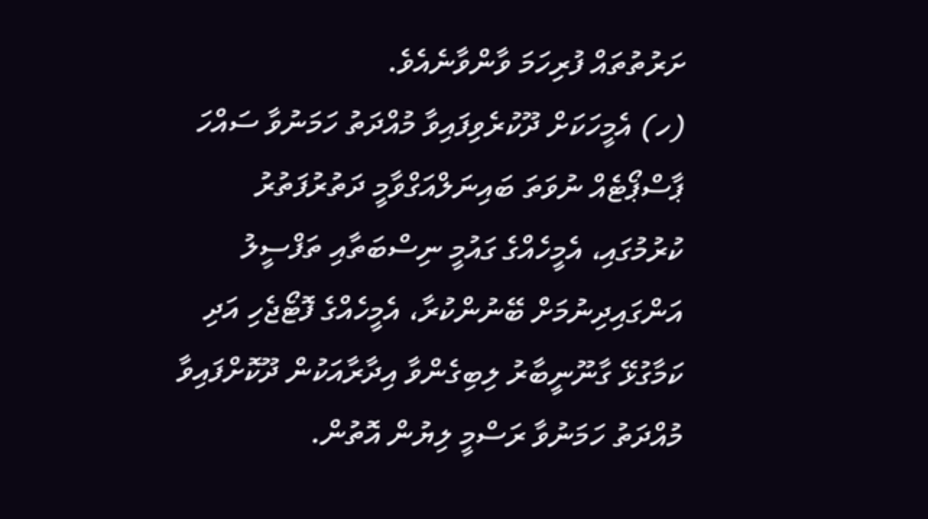ށަރުތުތައް ފުރިހަމަ ވާންވާނެއެވެ.
(ހ) އެމީހަކަށް ދޫކުރެވިފައިވާ މުއްދަތު ހަމަނުވާ ސައްހަ ޕާސްޕޯޓެއް ނުވަތަ ބައިނަލްއަގްވާމީ ދަތުރުފަތުރު ކުރުމުގައި، އެމީހެއްގެ ގައުމީ ނިސްބަތާއި ތަފްސީލު އަންގައިދިނުމަށް ބޭނުންކުރާ، އެމީހެއްގެ ފޮޓޯޖެހި އަދި ކަމާގުޅޭ ގާނޫނީބާރު ލިބިގެންވާ އިދާރާއަކުން ދޫކޮށްފައިވާ މުއްދަތު ހަމަނުވާ ރަސްމީ ލިޔުން އޮތުން.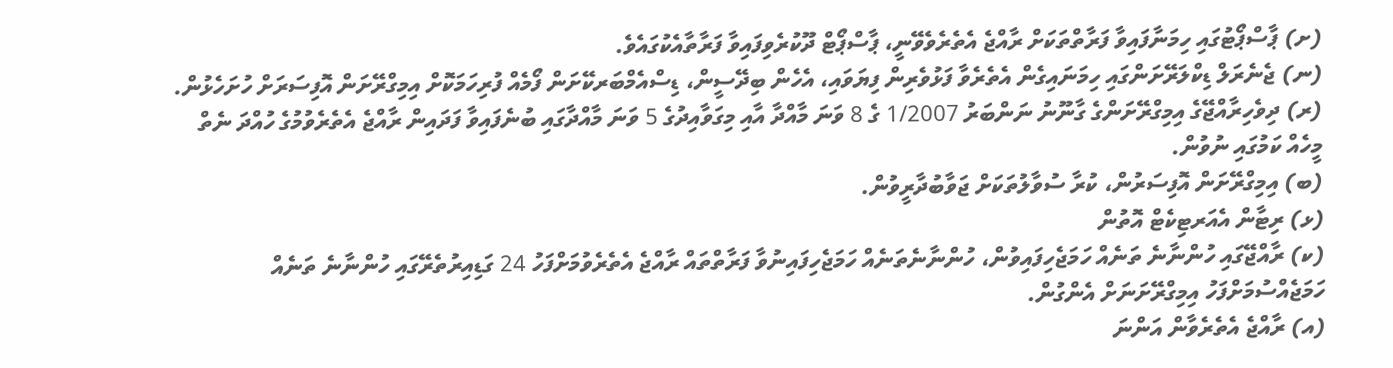(ށ) ޕާސްޕޯޓުގައި ހިމަނާފައިވާ ފަރާތްތަކަށް ރާއްޖެ އެތެރެވެވޭނީ، ޕާސްޕޯޓް ދޫކުރެވިފައިވާ ފަރާތާއެކުގައެވެ.
(ނ) ޖެނެރަލް ޑިކްލަރޭށަންގައި ހިމަނައިގެން އެތެރެވާ ފަޅުވެރިން ފިޔަވައި، އެހެން ބިދޭސީން، ޑިސްއެމްބަރކޭށަން ފޯމެއް ފުރިހަމަކޮށް އިމިގްރޭށަން އޮފިސަރަށް ހުށަހެޅުން.
(ރ) ދިވެހިރާއްޖޭގެ އިމިގްރޭށަންގެ ގާނޫނު ނަންބަރު 1/2007 ގެ 8 ވަނަ މާއްދާ އާއި މިގަވާއިދުގެ 5 ވަނަ މާއްދާގައި ބުނެފައިވާ ފަދައިން ރާއްޖެ އެތެރެވުމުގެ ހުއްދަ ނެތް މީހެއް ކަމުގައި ނުވުން.
(ބ) އިމިގްރޭށަން އޮފިސަރުން، ކުރާ ސުވާލުތަކަށް ޖަވާބުދާރީވުން.
(ޅ) ރިޓާން އެއަރޓިކެޓް އޮތުން
(ކ) ރާއްޖޭގައި ހުންނާނެ ތަނެއް ހަމަޖެހިފައިވުން، ހުންނާނެތަނެއް ހަމަޖެހިފައިނުވާ ފަރާތްތައް ރާއްޖެ އެތެރެވުމަށްފަހު 24 ގަޑިއިރުތެރޭގައި ހުންނާނެ ތަނެއް ހަމަޖެއްސުމަށްފަހު އިމިގްރޭށަނަށް އެންގުން.
(އ) ރާއްޖެ އެތެރެވާން އަންނަ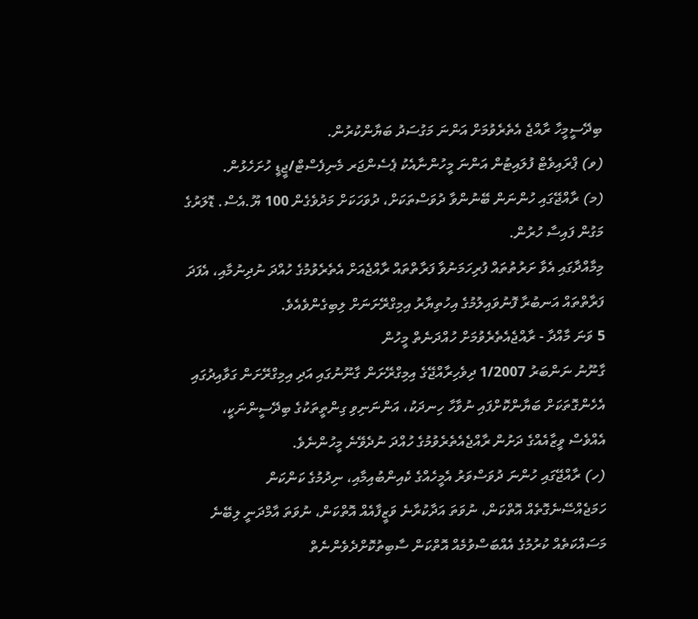ބިދޭސީމީހާ ރާއްޖެ އެތެރެވުމަށް އަންނަ މަގުސަދު ބަޔާންކުރުން.
(ވ) ޕްރައިވެޓް ފުލައިޓުން އަންނަ މީހުންނާއެކު ޕެސެންޖަރ މެނިފެސްޓް/ޖީޑީ ހުށަހެޅުން.
(މ) ރާއްޖޭގައި ހުންނަން ބޭނުންވާ ދުވަސްތަކަށް، ދުވަހަކަށް މަދުވެގެން 100 ޔޫ.އެސް. ޑޮލަރުގެ މަގުން ފައިސާ ހުރުން.
މިމާއްދާގައި އެވާ ށަރުތުތައް ފުރިހަމަނުވާ ފަރާތްތައް ރާއްޖެއަށް އެތެރެވުމުގެ ހުއްދަ ނުދިނުމާއި، އެފަދަ ފަރާތްތައް އަނބުރާ ފޮނުވައިލުމުގެ އިހުތިޔާރު އިމިގްރޭށަނަށް ލިބިގެންވެއެވެ.
5 ވަނަ މާއްދާ - ރާއްޖެއެތެރެވުމަށް ހުއްދަނެތް މީހުން
ގާނޫނު ނަންބަރު 1/2007 ދިވެހިރާއްޖޭގެ އިމިގްރޭށަން ގާނޫނުގައި އަދި އިމިގްރޭށަން ގަވާއިދުގައި އެހެންގޮތަކަށް ބަޔާންކޮށްފައި ނުވާހާ ހިނދަކު، އަންނަނިވި ގިންތީތަކުގެ ބިދޭސީންނަކީ، އެއްވެސް ވީޒާއެއްގެ ދަށުން ރާއްޖެއެތެރެވުމުގެ ހުއްދަ ނުދެވޭނެ މީހުންނެވެ.
(ހ) ރާއްޖޭގައި ހުންނަ ދުވަސްވަރު އެމީހެއްގެ ކެއިންބުއިމާއި، ނިދުމުގެ ކަންކަން ހަމަޖެއްސޭނެގޮތެއް އޮތްކަން، ނުވަތަ އަދާކުރާނެ ވަޒީފާއެއް އޮތްކަން، ނުވަތަ އާމްދަނީ ލިބޭނެ މަސައްކަތެއް ކުރުމުގެ އެއްބަސްވުމެއް އޮތްކަން ސާބިތުކޮށްދެވެންނެތް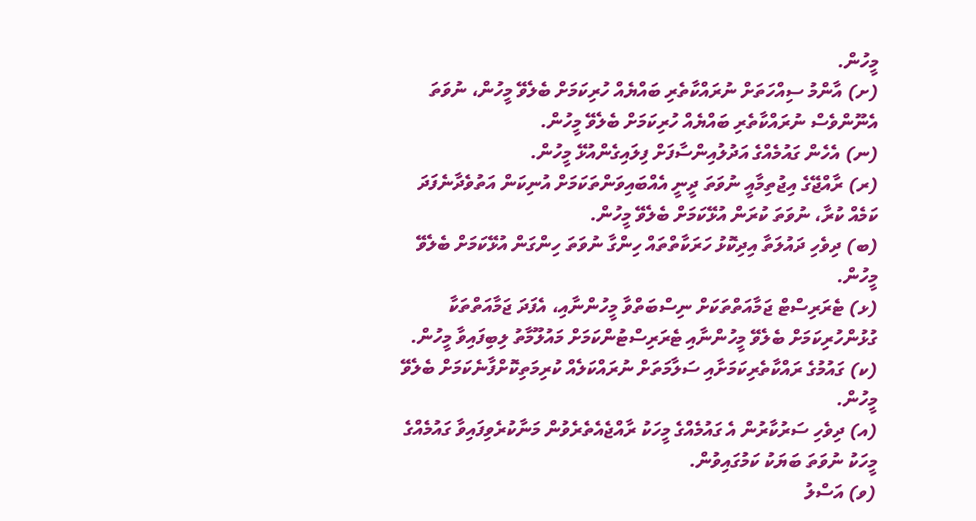މީހުން.
(ށ) އާންމު ސިއްހަތަށް ނުރައްކާތެރި ބައްޔެއް ހުރިކަމަށް ބެލެވޭ މީހުން، ނުވަތަ އެނޫންވެސް ނުރައްކާތެރި ބައްޔެއް ހުރިކަމަށް ބެލެވޭ މީހުން.
(ނ) އެހެން ގައުމެއްގެ އަދުލުއިންސާފަށް ފިލައިގެންއުޅޭ މީހުން.
(ރ) ރާއްޖޭގެ އިޖުތިމާއީ ނުވަތަ ދީނީ އެއްބައިވަންތަކަމަށް އުނިކަން އަތުވެދާނެފަދަ ކަމެއް ކުރާ، ނުވަތަ ކުރަން އުޅޭކަމަށް ބެލެވޭ މީހުން.
(ބ) ދިވެހި ދައުލަތާ އިދިކޮޅު ހަރަކާތްތައް ހިންގާ ނުވަތަ ހިންގަން އުޅޭކަމަށް ބެލެވޭ މީހުން.
(ޅ) ޓެރަރިސްޓް ޖަމާއަތްތަކަށް ނިސްބަތްވާ މީހުންނާއި، އެފަދަ ޖަމާއަތްތަކާ ގުޅުންހުރިކަމަށް ބެލެވޭ މީހުންނާއި ޓެރަރިސްޓުންކަމަށް މައުލޫމާތު ލިބިފައިވާ މީހުން.
(ކ) ގައުމުގެ ރައްކާތެރިކަމަށާއި ސަލާމަތަށް ނުރައްކަލެއް ކުރިމަތިކޮށްފާނެކަމަށް ބެލެވޭ މީހުން.
(އ) ދިވެހި ސަރުކާރުން އެ ގައުމެއްގެ މީހަކު ރާއްޖެއެތެރެވުން މަނާކުރެވިފައިވާ ގައުމެއްގެ މީހަކު ނުވަތަ ބަޔަކު ކަމުގައިވުން.
(ވ) އަސްލު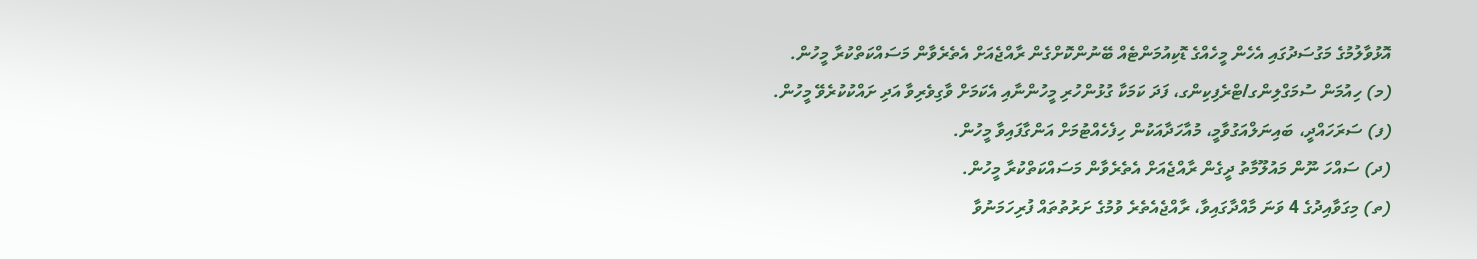އޮޅުވާލުމުގެ މަގުސަދުގައި އެހެން މީހެއްގެ ޑޮކިއުމަންޓެއް ބޭނުންކޮށްގެން ރާއްޖެއަށް އެތެރެވާން މަސައްކަތްކުރާ މީހުން.
(މ) ހިއުމަން ސުމަގްލިންގ/ޓްރެފިކިންގ، ފަދަ ކަމަކާ ގުޅުންހުރި މީހުންނާއި އެކަމަށް ވާގިވެރިވާ އަދި ށައްކުކުރެވޭ މީހުން.
(ފ) ސަރަހައްދީ، ބައިނަލްއަގުވާމީ، މުއާހަދާއަކުން ހިފެހެއްޓުމަށް އަންގާފައިވާ މީހުން.
(ދ) ސައްހަ ނޫން މައުލޫމާތު ދީގެން ރާއްޖެއަށް އެތެރެވާން މަސައްކަތްކުރާ މީހުން.
(ތ) މިގަވާއިދުގެ 4 ވަނަ މާއްދާގައިވާ، ރާއްޖެއެތެރެ ވުމުގެ ށަރުތުތައް ފުރިހަމަނުވާ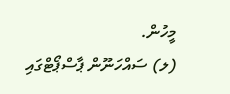މީހުން.
(ލ) ސައްހަނޫން ޕާސްޕޯޓްގައި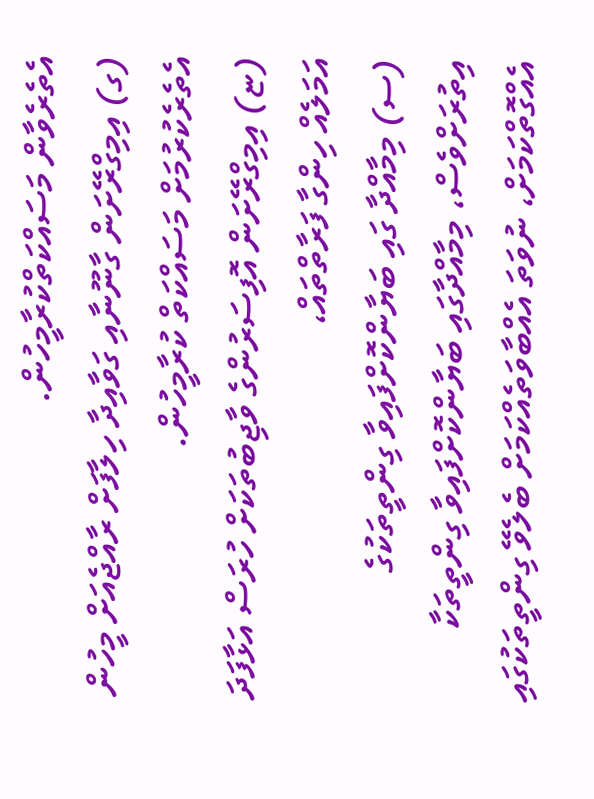އެތެރެވާން މަސައްކަތްކުރާމީހުން.
(ގ) އިމިގްރޭށަން ގާނޫނާއި ގަވާއިދާ ހިލާފަށް ރާއްޖެއަށް މީހުން އެތެރެކުރުމަށް މަސައްކަތް ކުރާމީހުން.
(ޏ) އިމިގްރޭށަން އޮފިސަރުންގެ ވާޖިބުތަކަށް ހުރަސް އަޅާފަދަ އަމަލެއް ހިންގާ ފަރާތްތައް،
(ސ) މިމާއްދާ ގައި ބަޔާންކޮށްފައިވާ ގިންތީތަކުގެ އިތުރަށްވެސް، މިމާއްދާގައި ބަޔާންކޮށްފައިވާ ގިންތީތަކާ އެއްގޮތްކަމަށް، ނުވަތަ އެއްބާވަތެއްކަމަށް ބެލެވޭ ގިންތީތަކުގައި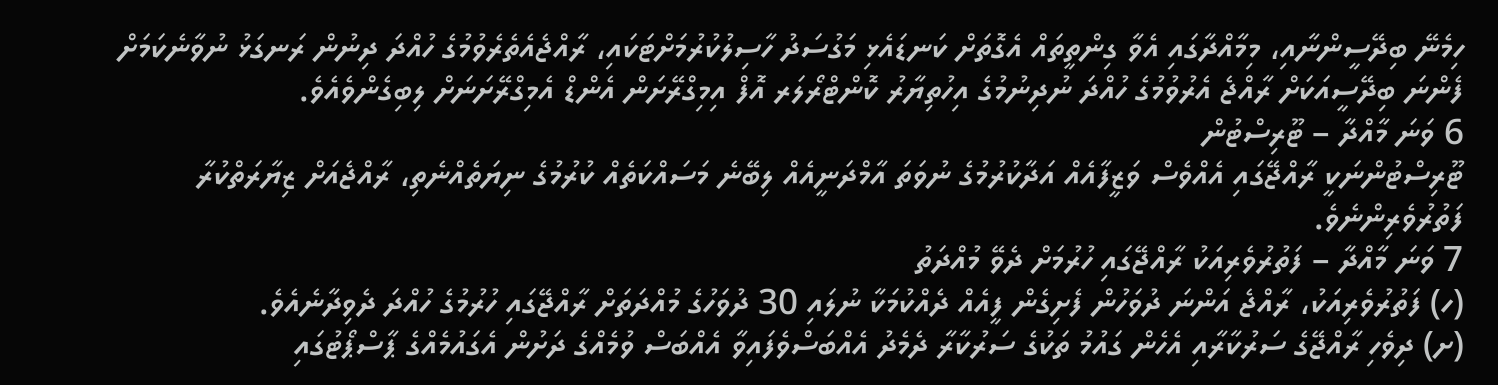ހިމެނޭ ބިދޭސީންނާއި، މިމާއްދާގައި އެވާ ގިންތީތައް އެގޮތަށް ކަނޑައެޅި މަގުސަދު ހާސިލުކުރުމަށްޓަކައި، ރާއްޖެއެތެރެވުމުގެ ހުއްދަ ދިނުން ރަނގަޅު ނުވާނެކަމަށް ފެންނަ ބިދޭސީއަކަށް ރާއްޖެ އެރުވުމުގެ ހުއްދަ ނުދިނުމުގެ އިހުތިޔާރު ކޮންޓްރޯލަރ އޮފް އިމިގްރޭށަން އެންޑް އެމިގްރޭށަނަށް ލިބިގެންވެއެވެ.
6 ވަނަ މާއްދާ – ޓޫރިސްޓުން
ޓޫރިސްޓުންނަކީ ރާއްޖޭގައި އެއްވެސް ވަޒީފާއެއް އަދާކުރުމުގެ ނުވަތަ އާމްދަނީއެއް ލިބޭނެ މަސައްކަތެއް ކުރުމުގެ ނިޔަތެއްނެތި، ރާއްޖެއަށް ޒިޔާރަތްކުރާ ފަތުރުވެރިންނެވެ.
7 ވަނަ މާއްދާ – ފަތުރުވެރިއަކު ރާއްޖޭގައި ހުރުމަށް ދެވޭ މުއްދަތު
(ހ) ފަތުރުވެރިއަކު، ރާއްޖެ އަންނަ ދުވަހުން ފެށިގެން ފީއެއް ދެއްކުމަކާ ނުލައި 30 ދުވަހުގެ މުއްދަތަށް ރާއްޖޭގައި ހުރުމުގެ ހުއްދަ ދެވިދާނެއެވެ.
(ށ) ދިވެހި ރާއްޖޭގެ ސަރުކާރާއި އެހެން ގައުމު ތަކުގެ ސަރުކާރާ ދެމެދު އެއްބަސްވެފައިވާ އެއްބަސް ވުމެއްގެ ދަށުން އެގައުމެއްގެ ޕާސްޕޯޓުގައި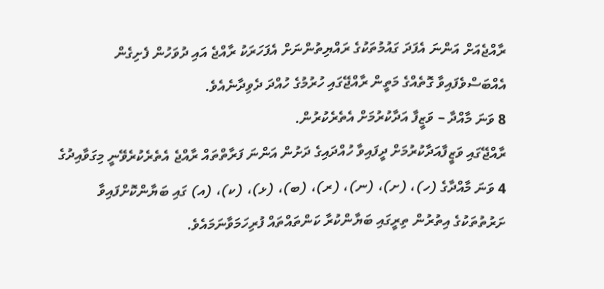ރާއްޖެއަށް އަންނަ އެފަދަ ގައުމުތަކުގެ ރައްޔިތުންނަށް އެފަހަރަކު ރާއްޖެ އައި ދުވަހުން ފެށިގެން އެއްބަސްވެފައިވާ ގޮތެއްގެ މަތީން ރާއްޖޭގައި ހުރުމުގެ ހުއްދަ ދެވިދާނެއެވެ.
8 ވަނަ މާއްދާ – ވަޒީފާ އަދާކުރުމަށް އެތެރެކުރުން.
ރާއްޖޭގައި ވަޒީފާއަދާކުރުމަށް ދީފައިވާ ހުއްދައިގެ ދަށުން އަންނަ ފަރާތްތައް ރާއްޖެ އެތެރެކުރެވޭނީ މިގަވާއިދުގެ 4 ވަނަ މާއްދާގެ (ހ)، (ށ)، (ނ)، (ރ)، (ބ)، (ޅ)، (ކ)، (އ) ގައި ބަޔާންކޮށްފައިވާ ށަރުތުތަކުގެ އިތުރުން ތިރީގައި ބަޔާންކުރާ ކަންތައްތައް ފުރިހަމަވާނަމައެވެ.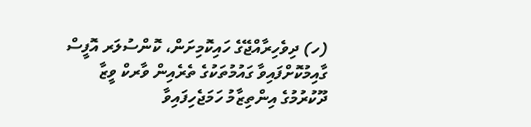(ހ) ދިވެހިރާއްޖޭގެ ހައިކޮމިށަން، ކޮންސުލަރ އޮފީސް ގާއިމުކޮށްފައިވާ ގައުމުތަކުގެ ތެރެއިން ވާރކް ވީޒާ ދޫކުރުމުގެ އިންތިޒާމު ހަމަޖެހިފައިވާ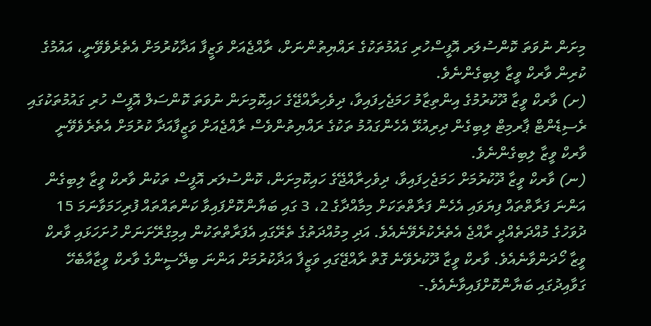މިށަން ނުވަތަ ކޮންސުލަރ އޮފީސްހުރި ގައުމުތަކުގެ ރައްޔިތުންނަށް، ރާއްޖެއަށް ވަޒީފާ އަދާކުރުމަށް އެތެރެވެވޭނީ، އައުމުގެ ކުރިން ވާރކް ވީޒާ ލިބިގެންނެވެ.
(ށ) ވާރކް ވީޒާ ދޫކުރުމުގެ އިންތިޒާމު ހަމަޖެހިފައިވާ، ދިވެހިރާއްޖޭގެ ހައިކޮމިށަން ނުވަތަ ކޮންސަލް އޮފީސް ހުރި ގައުމުތަކުގައި ރެސިޑެންޓް ޕާރމިޓް ލިބިގެން ދިރިއުޅޭ އެހެންގައުމު ތަކުގެ ރައްޔިތުންވެސް ރާއްޖެއަށް ވަޒީފާއަދާ ކުރުމަށް އެތެރެވެވޭނީ ވާރކް ވީޒާ ލިބިގެންނެވެ.
(ނ) ވާރކް ވީޒާ ދޫކުރުމަށް ހަމަޖެހިފައިވާ، ދިވެހިރާއްޖޭގެ ހައިކޮމިށަން، ކޮންސުލަރ އޮފީސް ތަކުން ވާރކް ވީޒާ ލިބިގެން އަންނަ ފަރާތްތައް ފިޔަވައި އެހެން ފަރާތްތަކަށް މިމާއްދާގެ 2، 3 ގައި ބަޔާންކޮށްފައިވާ ކަންތައްތައް ފުރިހަމަވާނަމަ 15 ދުވަހުގެ މުއްދަތެއްދީ ރާއްޖެ އެތެރެކުރެވޭނެއެވެ. އަދި މިމުއްދަތުގެ ތެރޭގައި އެފަރާތްތަކުން އިމިގްރޭށަނަށް ހުށަހަޅައި ވާރކް ވީޒާ ހޯދަންވާނެއެވެ. ވާރކް ވީޒާ ދޫކުރެވޭނެ ގޮތް ރާއްޖޭގައި ވަޒީފާ އަދާކުރުމަށް އަންނަ ބިދޭސީންގެ ވާރކް ވީޒާއާބެހޭ ގަވާއިދުގައި ބަޔާންކޮށްފައިވާނެއެވެ.-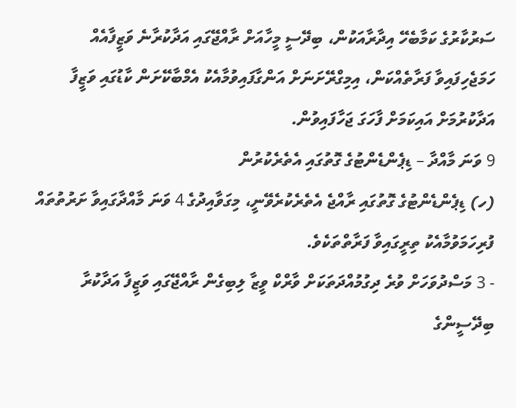ސަރުކާރުގެ ކަމާބެހޭ އިދާރާއަކުން، ބިދޭސީ މީހާއަށް ރާއްޖޭގައި އަދާކުރާނެ ވަޒީފާއެއް ހަމަޖެހިފައިވާ ފަރާތެއްކަން، އިމިގްރޭށަނަށް އަންގާފައިވުމާއެކު އެމްބާކޭށަން ކާޑުގައި ވަޒީފާ އަދާކުރުމަށް އައިކަމަށް ފާހަގަ ޖަހާފައިވުން.
9 ވަނަ މާއްދާ – ޑިޕެންޑެންޓުގެ ގޮތުގައި އެތެރެކުރުން
(ހ) ޑިޕެންޑެންޓުގެ ގޮތުގައި ރާއްޖެ އެތެރެކުރެވޭނީ، މިގަވާއިދުގެ 4 ވަނަ މާއްދާގައިވާ ށަރުތުތައް ފުރިހަމަވުމާއެކު ތިރީގައިވާ ފަރާތްތަކެވެ.
- 3 މަސްދުވަހަށް ވުރެ ދިގުމުއްދަތަކަށް ވާރްކް ވީޒާ ލިބިގެން ރާއްޖޭގައި ވަޒީފާ އަދާކުރާ ބިދޭސީންގެ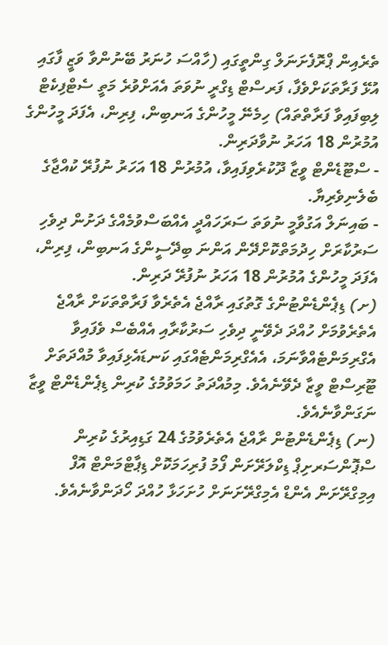ތެރެއިން ޕްރޮފެށަނަލް ގިންތީގައި (ހާއްސަ ހުނަރު ބޭނުންވާ ވަޒީ ފާގައި އުޅޭ ފަރާތަކަށްވެފާ، ފަރސްޓް ޑިގްރީ ނުވަތަ އެއަށްވުރެ މަތީ ސެޓްފިކެޓް ލިބިފައިވާ ފަރާތްތައް) ހިމެނޭ މީހުންގެ އަނބިން، ފިރިން، އެފަދަ މީހުންގެ އުމުރުން 18 އަހަރު ނުވާދަރިން.
- ސްޓޫޑެންޓް ވީޒާ ދޫކުރެވިފައިވާ، އުމުރުން 18 އަހަރު ނުފުރޭ ކުއްޖާގެ ބެލެނިވެރިޔާ.
- ބައިނަލް އަގުވާމީ ނުވަތަ ސަރަހައްދީ އެއްބަސްވުމެއްގެ ދަށުން ދިވެހި ސަރުކާރަށް ހިދުމަތްކޮށްދޭން އަންނަ ބިދޭސީންގެ އަނބިން، ފިރިން، އެފަދަ މީހުންގެ އުމުރުން 18 އަހަރު ނުފުރޭ ދަރިން.
(ށ) ޑިޕެންޑެންޓުންގެ ގޮތުގައި ރާއްޖެ އެތެރެވާ ފަރާތްތަކަށް ރާއްޖެ އެތެރެވުމަށް ހުއްދަ ދެވޭނީ ދިވެހި ސަރުކާރާއި އެއްބެސް ވެފައިވާ އެގްރިމަންޓެއްވާނަމަ، އެއެގްރިމަންޓެއްގައި ކަނޑައެޅިފައިވާ މުއްދަތަށް ޓޫރިސްޓް ވީޒާ ދެވޭނެއެވެ. މިމުއްދަތު ހަމަވުމުގެ ކުރިން ޑިޕެންޑެންޓް ވީޒާ ނަގަންވާނެއެވެ.
(ނ) ޑިޕެންޑެންޓުން ރާއްޖެ އެތެރެވުމުގެ 24 ގަޑިއިރުގެ ކުރިން ސްޕޮންސަރށިޕް ޑިކްލަރޭށަން ފޯމު ފުރިހަމަކޮށް ޑިޕާޓްމަންޓް އޮފް އިމިގްރޭށަން އެންޑް އެމިގްރޭށަނަށް ހުށަހަޅާ ހުއްދަ ހޯދަންވާނެއެވެ.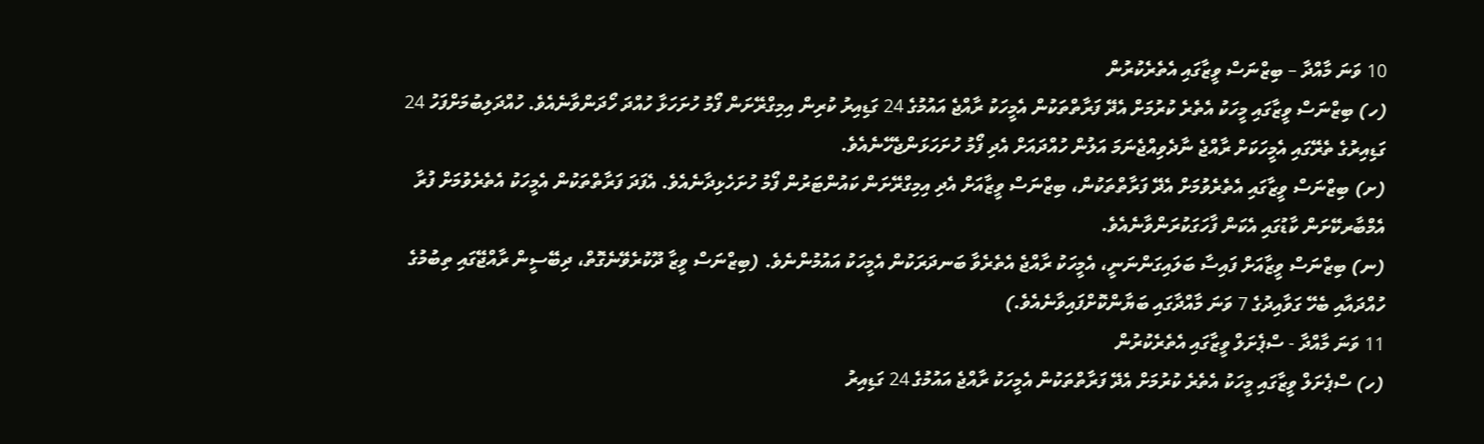10 ވަނަ މާއްދާ – ބިޒްނަސް ވީޒާގައި އެތެރެކުރުން
(ހ) ބިޒްނަސް ވީޒާގައި މީހަކު އެތެރެ ކުރުމަށް އެދޭ ފަރާތްތަކުން އެމީހަކު ރާއްޖެ އައުމުގެ 24 ގަޑިއިރު ކުރިން އިމިގްރޭށަން ފޯމު ހުށަހަޅާ ހުއްދަ ހޯދަންވާނެއެވެ. ހުއްދަލިބުމަށްފަހު 24 ގަޑިއިރުގެ ތެރޭގައި އެމީހަކަށް ރާއްޖެ ނާދެވިއްޖެނަމަ އަލުން ހުއްދައަށް އެދި ފޯމު ހުށަހަޅަންޖެހޭނެއެވެ.
(ށ) ބިޒްނަސް ވީޒާގައި އެތެރެވުމަށް އެދޭ ފަރާތްތަކުން، ބިޒްނަސް ވީޒާއަށް އެދި އިމިގްރޭށަން ކައުންޓަރުން ފޯމު ހުށަހެޅިދާނެއެވެ. އެފަދަ ފަރާތްތަކުން އެމީހަކު އެތެރެވުމަށް ފުރާ އެމްބާރކޭށަން ކާޑުގައި އެކަން ފާހަގަކުރަންވާނެއެވެ.
(ނ) ބިޒްނަސް ވީޒާއަށް ފައިސާ ބަލައިގަންނަނީ، އެމީހަކު ރާއްޖެ އެތެރެވާ ބަނދަރަކުން އެމީހަކު އައުމުންނެވެ. (ބިޒްނަސް ވީޒާ ދޫކުރެވޭނެގޮތް، ދިބޭސީން ރާއްޖޭގައި ތިބުމުގެ ހުއްދައާއި ބެހޭ ގަވާއިދުގެ 7 ވަނަ މާއްދާގައި ބަޔާންކޮށްފައިވާނެއެވެ.)
11 ވަނަ މާއްދާ - ސްޕެށަލް ވީޒާގައި އެތެރެކުރުން
(ހ) ސްޕެށަލް ވީޒާގައި މީހަކު އެތެރެ ކުރުމަށް އެދޭ ފަރާތްތަކުން އެމީހަކު ރާއްޖެ އައުމުގެ 24 ގަޑިއިރު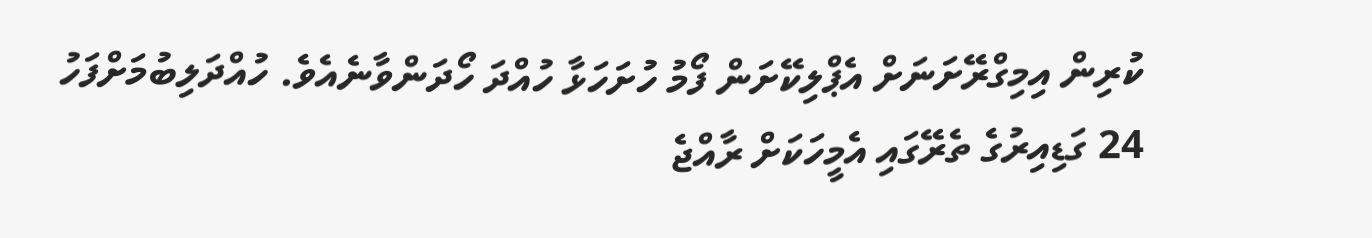ކުރިން އިމިގްރޭށަނަށް އެޕްލިކޭށަން ފޯމު ހުށަހަޅާ ހުއްދަ ހޯދަންވާނެއެވެ. ހުއްދަލިބުމަށްފަހު 24 ގަޑިއިރުގެ ތެރޭގައި އެމީހަކަށް ރާއްޖެ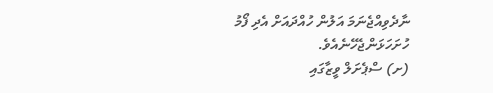ނާދެވިއްޖެނަމަ އަލުން ހުއްދައަށް އެދި ފޯމު ހުށަހަޅަންޖެހޭނެއެވެ.
(ށ) ސްޕެށަލް ވީޒާގައި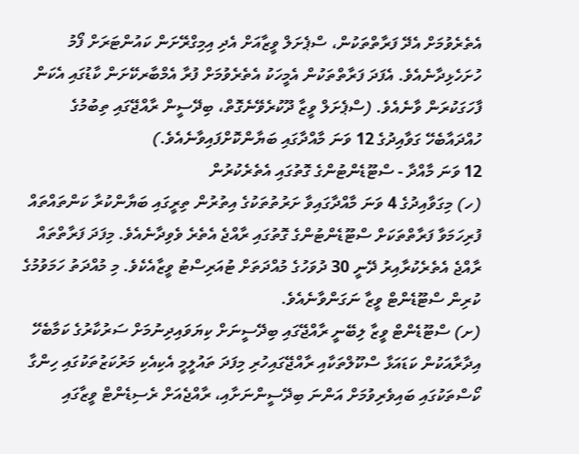އެތެރެވުމަށް އެދޭ ފަރާތްތަކުން، ސްޕެށަލް ވީޒާއަށް އެދި އިމިގްރޭށަން ކައުންޓަރަށް ފޯމު ހުށަހެޅިދާނެއެވެ. އެފަދަ ފަރާތްތަކުން އެމީހަކު އެތެރެވުމަށް ފުރާ އެމްބާރކޭށަން ކާޑުގައި އެކަން ފާހަގަކުރަން ވާނެއެވެ. (ސްޕެށަލް ވީޒާ ދޫކުރެވޭނެގޮތް، ބިދޭސީން ރާއްޖޭގައި ތިބުމުގެ ހުއްދައާބެހޭ ގަވާއިދުގެ 12 ވަނަ މާއްދާގައި ބަޔާންކޮށްފައިވާނެއެވެ.)
12 ވަނަ މާއްދާ - ސްޓޫޑެންޓުންގެ ގޮތުގައި އެތެރެކުރުން
(ހ) މިގަވާއިދުގެ 4 ވަނަ މާއްދާގައިވާ ށަރުތުތަކުގެ އިތުރުން ތިރީގައި ބަޔާންކުރާ ކަންތައްތައް ފުރިހަމަވާ ފަރާތްތަކަށް ސްޓޫޑެންޓުންގެ ގޮތުގައި ރާއްޖެ އެތެރެ ވެވިދާނެއެވެ. މިފަދަ ފަރާތްތައް ރާއްޖެ އެތެރެކުރާއިރު ދޭނީ 30 ދުވަހުގެ މުއްދަތަށް ޓުއަރިސްޓު ވީޒާއެކެވެ. މި މުއްދަތު ހަމަވުމުގެ ކުރިން ސްޓޫޑެންޓް ވީޒާ ނަގަންވާނެއެވެ.
(ށ) ސްޓޫޑެންޓް ވީޒާ ލިބޭނީ ރާއްޖޭގައި ބިދޭސީނަށް ކިޔަވައިދިނުމަށް ސަރުކާރުގެ ކަމާބެހޭ އިދާރާއަކުން ކަޑައަޅާ ސްކޫލްތަކާއި ރާއްޖޭގައިހުރި މިފަދަ ތައުލީމީ އެކިއެކި މަރުކަޒުތަކުގައި ހިންގާ ކޯސްތަކުގައި ބައިވެރިވުމަށް އަންނަ ބިދޭސީންނަށާއި، ރާއްޖެއަށް ރެސިޑެންޓް ވީޒާގައި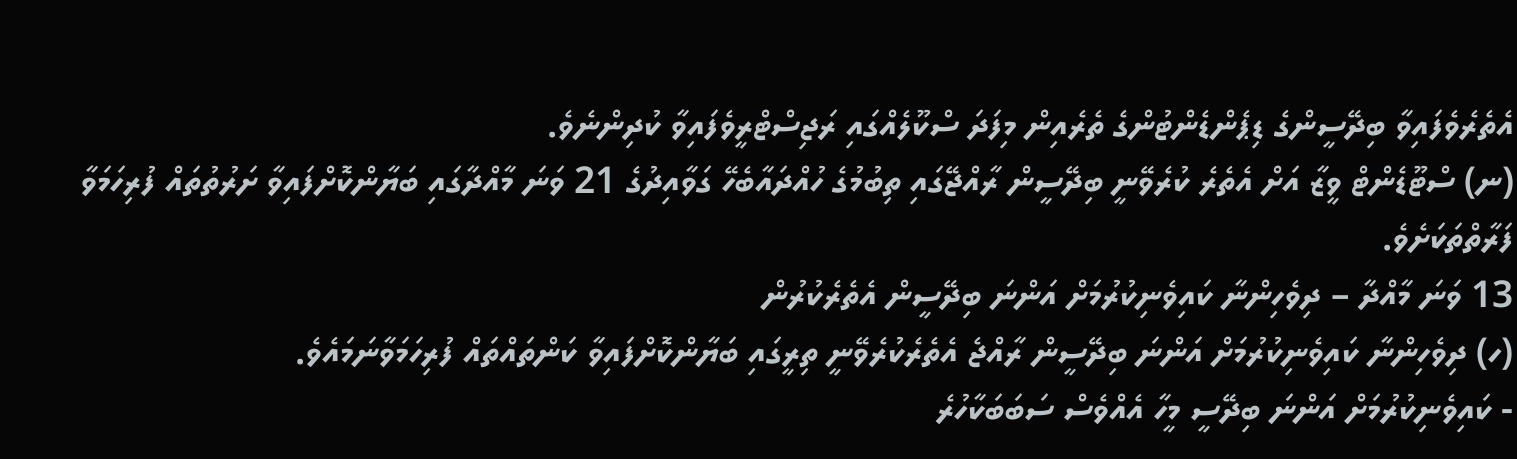އެތެރެވެފައިވާ ބިދޭސީންގެ ޑިޕެންޑެންޓުންގެ ތެރެއިން މިފަދަ ސްކޫލެއްގައި ރަޖިސްޓްރީވެފައިވާ ކުދިންނެވެ.
(ނ) ސްޓޫޑެންޓް ވީޒާ އަށް އެތެރެ ކުރެވޭނީ ބިދޭސީން ރާއްޖޭގައި ތިބުމުގެ ހުއްދައާބެހޭ ގަވާއިދުގެ 21 ވަނަ މާއްދާގައި ބަޔާންކޮށްފައިވާ ށަރުތުތައް ފުރިހަމަވާ ފަރާތްތަކަށެވެ.
13 ވަނަ މާއްދާ – ދިވެހިންނާ ކައިވެނިކުރުމަށް އަންނަ ބިދޭސީން އެތެރެކުރުން
(ހ) ދިވެހިންނާ ކައިވެނިކުރުމަށް އަންނަ ބިދޭސީން ރާއްޖެ އެތެރެކުރެވޭނީ ތިރީގައި ބަޔާންކޮށްފައިވާ ކަންތައްތައް ފުރިހަމަވާނަމައެވެ.
- ކައިވެނިކުރުމަށް އަންނަ ބިދޭސީ މީހާ އެއްވެސް ސަބަބަކާހުރެ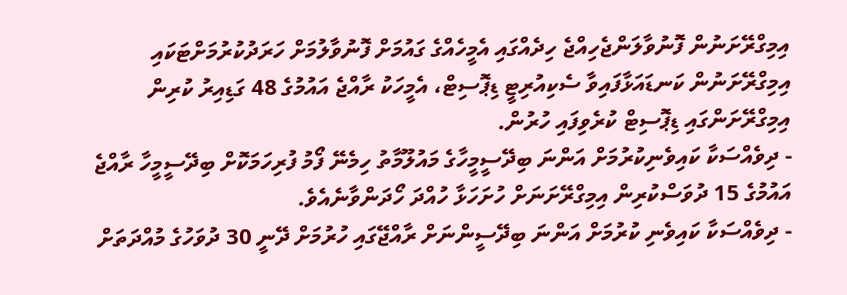އިމިގްރޭށަނުން ފޮނުވާލަންޖެހިއްޖެ ހިދެއްގައި އެމީހެއްގެ ގައުމަށް ފޮނުވާލުމަށް ހަރަދުކުރުމަށްޓަކައި އިމިގްރޭށަނުން ކަނޑައަޅާފައިވާ ސެކިއުރިޓީ ޑިޕޮސިޓް، އެމީހަކު ރާއްޖެ އައުމުގެ 48 ގަޑިއިރު ކުރިން އިމިގްރޭށަންގައި ޑިޕޮސިޓް ކުރެވިފައި ހުރުން.
- ދިވެއްސަކާ ކައިވެނިކުރުމަށް އަންނަ ބިދޭސީމީހާގެ މައުލޫމާތު ހިމެނޭ ފޯމު ފުރިހަމަކޮށް ބިދޭސީމީހާ ރާއްޖެ އައުމުގެ 15 ދުވަސްކުރިން އިމިގްރޭށަނަށް ހުށަހަޅާ ހުއްދަ ހޯދަންވާނެއެވެ.
- ދިވެއްސަކާ ކައިވެނި ކުރުމަށް އަންނަ ބިދޭސީންނަށް ރާއްޖޭގައި ހުރުމަށް ދޭނީ 30 ދުވަހުގެ މުއްދަތަށް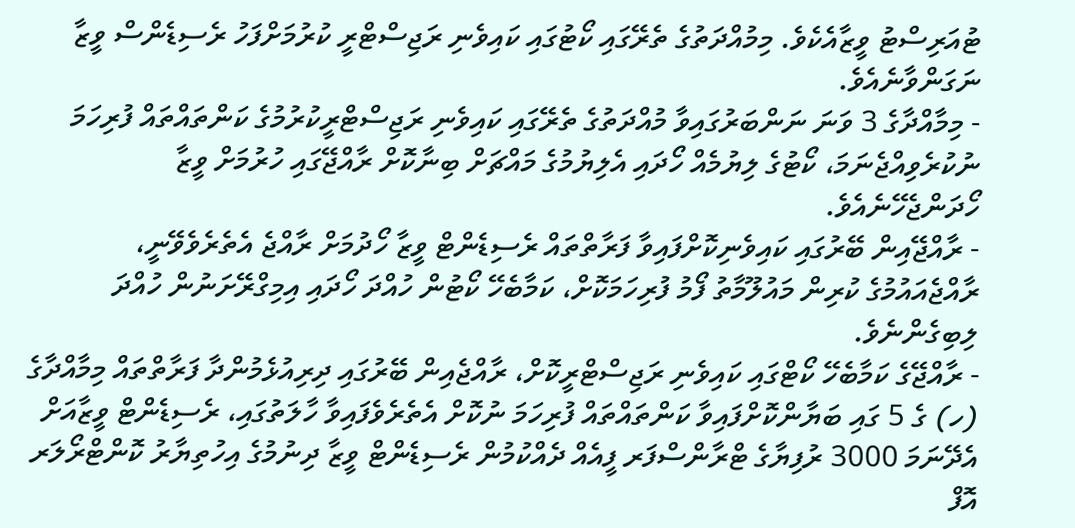ޓުއަރިސްޓު ވީޒާއެކެވެ. މިމުއްދަތުގެ ތެރޭގައި ކޯޓުގައި ކައިވެނި ރަޖިސްޓްރީ ކުރުމަށްފަހު ރެސިޑެންސް ވީޒާ ނަގަންވާނެއެވެ.
- މިމާއްދާގެ 3 ވަނަ ނަންބަރުގައިވާ މުއްދަތުގެ ތެރޭގައި ކައިވެނި ރަޖިސްޓްރީކުރުމުގެ ކަންތައްތައް ފުރިހަމަ ނުކުރެވިއްޖެނަމަ، ކޯޓުގެ ލިޔުމެއް ހޯދައި އެލިޔުމުގެ މައްޗަށް ބިނާކޮށް ރާއްޖޭގައި ހުރުމަށް ވީޒާ ހޯދަންޖެހޭނެއެވެ.
- ރާއްޖޭއިން ބޭރުގައި ކައިވެނިކޮށްފައިވާ ފަރާތްތައް ރެސިޑެންޓް ވީޒާ ހޯދުމަށް ރާއްޖެ އެތެރެވެވޭނީ، ރާއްޖެއައުމުގެ ކުރިން މައުލޫމާތު ފޯމު ފުރިހަމަކޮށް، ކަމާބެހޭ ކޯޓުން ހުއްދަ ހޯދައި އިމިގްރޭށަނުން ހުއްދަ ލިބިގެންނެވެ.
- ރާއްޖޭގެ ކަމާބެހޭ ކޯޓްގައި ކައިވެނި ރަޖިސްޓްރީކޮށް، ރާއްޖެއިން ބޭރުގައި ދިރިއުޅެމުންދާ ފަރާތްތައް މިމާއްދާގެ (ހ) ގެ 5 ގައި ބަޔާންކޮށްފައިވާ ކަންތައްތައް ފުރިހަމަ ނުކޮށް އެތެރެވެފައިވާ ހާލަތުގައި، ރެސިޑެންޓް ވީޒާއަށް އެދޭނަމަ 3000 ރުފިޔާގެ ޓްރާންސްފަރ ފީއެއް ދެއްކުމުން ރެސިޑެންޓް ވީޒާ ދިނުމުގެ އިހުތިޔާރު ކޮންޓްރޯލަރ އޮފް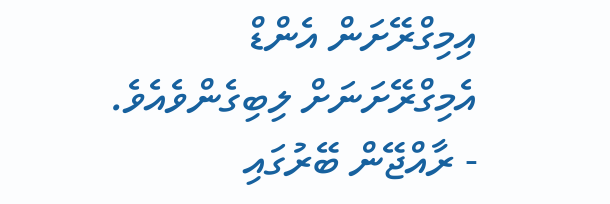އިމިގްރޭށަން އެންޑް އެމިގްރޭށަނަށް ލިބިގެންވެއެވެ.
- ރާއްޖޭން ބޭރުގައި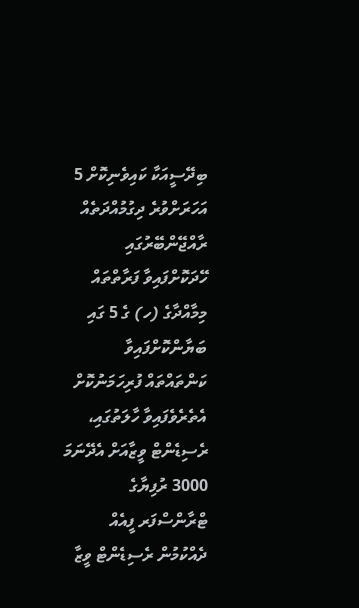ބިދޭސީއަކާ ކައިވެނިކޮށް 5 އަހަރަށްވުރެ ދިގުމުއްދަތެއް ރާއްޖޭންބޭރުގައި ހޭދަކޮށްފައިވާ ފަރާތްތައް މިމާއްދާގެ (ހ) ގެ 5 ގައި ބަޔާންކޮށްފައިވާ ކަންތައްތައް ފުރިހަމަނުކޮށް އެތެރެވެފައިވާ ހާލަތުގައި، ރެސިޑެންޓް ވީޒާއަށް އެދޭނަމަ 3000 ރުފިޔާގެ ޓްރާންސްފަރ ފީއެއް ދެއްކުމުން ރެސިޑެންޓް ވީޒާ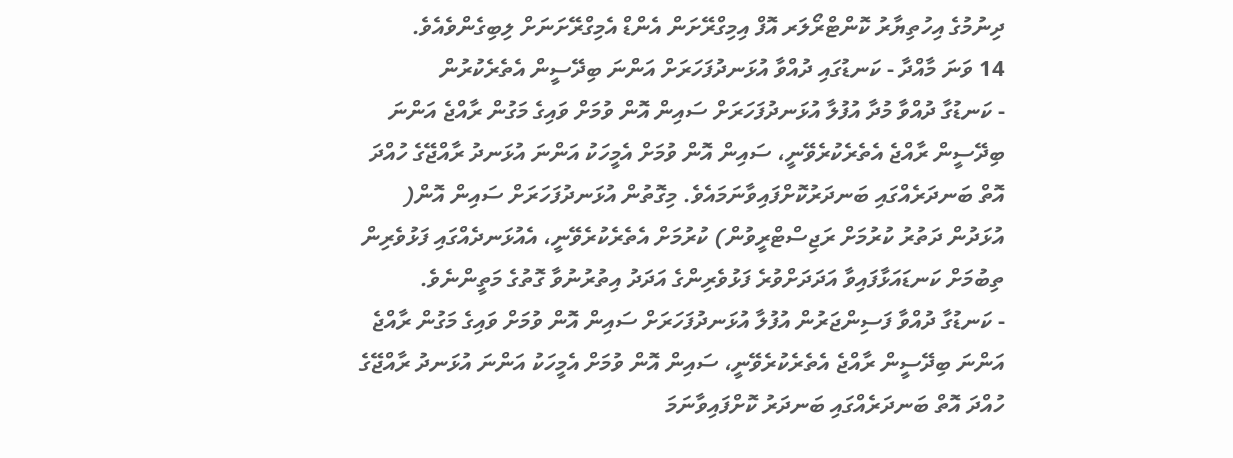ދިނުމުގެ އިހުތިޔާރު ކޮންޓްރޯލަރ އޮފް އިމިގްރޭށަން އެންޑް އެމިގްރޭށަނަށް ލިބިގެންވެއެވެ.
14 ވަނަ މާއްދާ - ކަނޑުގައި ދުއްވާ އުޅަނދުފަހަރަށް އަންނަ ބިދޭސީން އެތެރެކުރުން
- ކަނޑުގާ ދުއްވާ މުދާ އުފުލާ އުޅަނދުފަހަރަށް ސައިން އޮން ވުމަށް ވައިގެ މަގުން ރާއްޖެ އަންނަ ބިދޭސީން ރާއްޖެ އެތެރެކުރެވޭނީ، ސައިން އޮން ވުމަށް އެމީހަކު އަންނަ އުޅަނދު ރާއްޖޭގެ ހުއްދަ އޮތް ބަނދަރެއްގައި ބަނދަރުކޮށްފައިވާނަމައެވެ. މިގޮތުން އުޅަނދުފަހަރަށް ސައިން އޮން( އުޅަދުން ދަތުރު ކުރުމަށް ރަޖިސްޓްރީވުން) ކުރުމަށް އެތެރެކުރެވޭނީ، އެއުޅަނދެއްގައި ފަޅުވެރިން ތިބުމަށް ކަނޑައަޅާފައިވާ އަދަދަށްވުރެ ފަޅުވެރިންގެ އަދަދު އިތުރުނުވާ ގޮތުގެ މަތީންނެވެ.
- ކަނޑުގާ ދުއްވާ ފަސިންޖަރުން އުފުލާ އުޅަނދުފަހަރަށް ސައިން އޮން ވުމަށް ވައިގެ މަގުން ރާއްޖެ އަންނަ ބިދޭސީން ރާއްޖެ އެތެރެކުރެވޭނީ، ސައިން އޮން ވުމަށް އެމީހަކު އަންނަ އުޅަނދު ރާއްޖޭގެ ހުއްދަ އޮތް ބަނދަރެއްގައި ބަނދަރު ކޮށްފައިވާނަމަ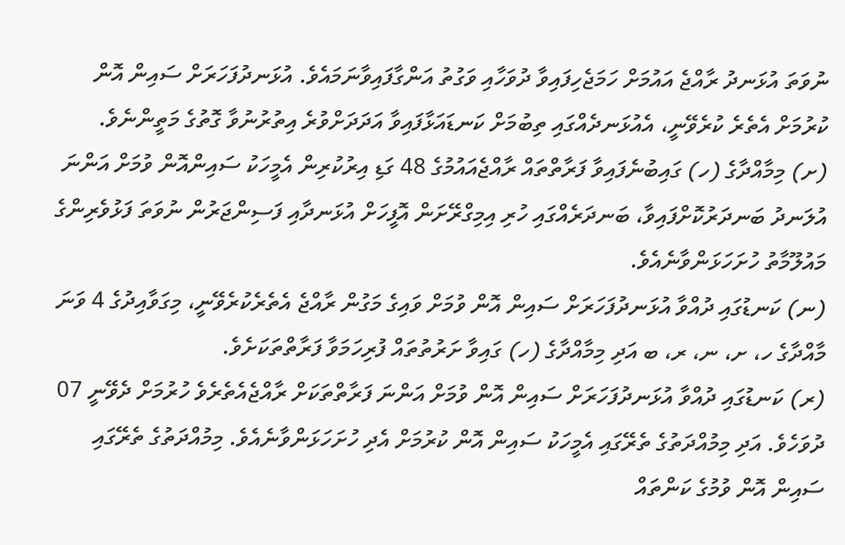ނުވަތަ އުޅަނދު ރާއްޖެ އައުމަށް ހަމަޖެހިފައިވާ ދުވަހާއި ވަގުތު އަންގާފައިވާނަމައެވެ. އުޅަނދުފަހަރަށް ސައިން އޮން ކުރުމަށް އެތެރެ ކުރެވޭނީ، އެއުޅަނދެއްގައި ތިބުމަށް ކަނޑައަޅާފައިވާ އަދަދަށްވުރެ އިތުރުނުވާ ގޮތުގެ މަތީންނެވެ.
(ށ) މިމާއްދާގެ (ހ) ގައިބުނެފައިވާ ފަރާތްތައް ރާއްޖެއައުމުގެ 48 ގަޑި އިރުކުރިން އެމީހަކު ސައިންއޮން ވުމަށް އަންނަ އުލަނދު ބަނދަރުކޮށްފައިވާ، ބަނދަރެއްގައި ހުރި އިމިގްރޭށަން އޮފީހަށް އުޅަނދާއި ފަސިންޖަރުން ނުވަތަ ފަޅުވެރިންގެ މައުލޫމާތު ހުށަހަޅަންވާނެއެވެ.
(ނ) ކަނޑުގައި ދުއްވާ އުޅަނދުފަހަރަށް ސައިން އޮން ވުމަށް ވައިގެ މަގުން ރާއްޖެ އެތެރެކުރެވޭނީ، މިގަވާއިދުގެ 4 ވަނަ މާއްދާގެ ހ، ށ، ނ، ރ، ބ އަދި މިމާއްދާގެ (ހ) ގައިވާ ށަރުތުތައް ފުރިހަމަވާ ފަރާތްތަކަށެވެ.
(ރ) ކަނޑުގައި ދުއްވާ އުޅަނދުފަހަރަށް ސައިން އޮން ވުމަށް އަންނަ ފަރާތްތަކަށް ރާއްޖެއެތެރެވެ ހުރުމަށް ދެވޭނީ 07 ދުވަހެވެ. އަދި މިމުއްދަތުގެ ތެރޭގައި އެމީހަކު ސައިން އޮން ކުރުމަށް އެދި ހުށަހަޅަންވާނެއެވެ. މިމުއްދަތުގެ ތެރޭގައި ސައިން އޮން ވުމުގެ ކަންތައް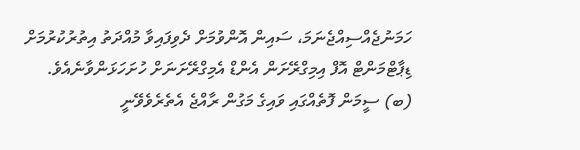ހަމަނުޖެއްސިއްޖެނަމަ، ސައިން އޮންވުމަށް ދެވިފައިވާ މުއްދަތު އިތުރުކުރުމަށް ޑިޕާޓްމަންޓް އޮފް އިމިގްރޭށަން އެންޑް އެމިގްރޭށަނަށް ހުށަހަޅަންވާނެއެވެ.
(ބ) ސީމަން ފޮތެއްގައި ވައިގެ މަގުން ރާއްޖެ އެތެރެވެވޭނީ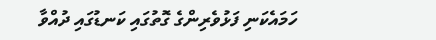ހަމައެކަނި ފަޅުވެރިންގެ ގޮތުގައި ކަނޑުގައި ދުއްވާ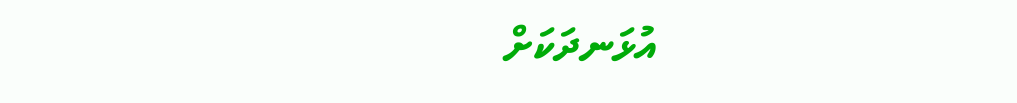އުޅަނދަކަށް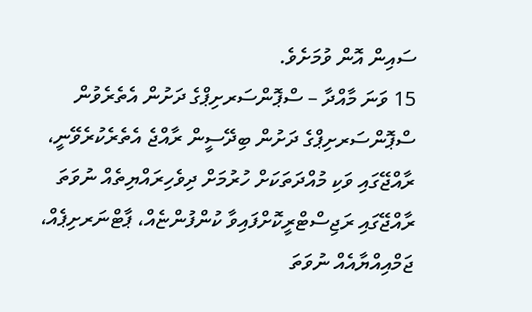ސައިން އޮން ވުމަށެވެ.
15 ވަނަ މާއްދާ – ސްޕޮންސަރށިޕްގެ ދަށުން އެތެރެވުން
ސްޕޮންސަރށިޕްގެ ދަށުން ބިދޭސީން ރާއްޖެ އެތެރެކުރެވޭނީ، ރާއްޖޭގައި ވަކި މުއްދަތަކަށް ހުރުމަށް ދިވެހިރައްޔިތެއް ނުވަތަ ރާއްޖޭގައި ރަޖިސްޓްރީކޮށްފައިވާ ކުންފުންޏެއް، ޕާޓްނަރށިޕެއް، ޖަމްއިއްޔާއެއް ނުވަތަ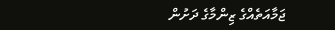ޖަމާއަތެއްގެ ޒިންމާގެ ދަށުން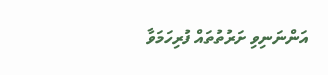އަންނަނިވި ށަރުތުތައް ފުރިހަމަވާ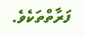ފަރާތްތަކެވެ.